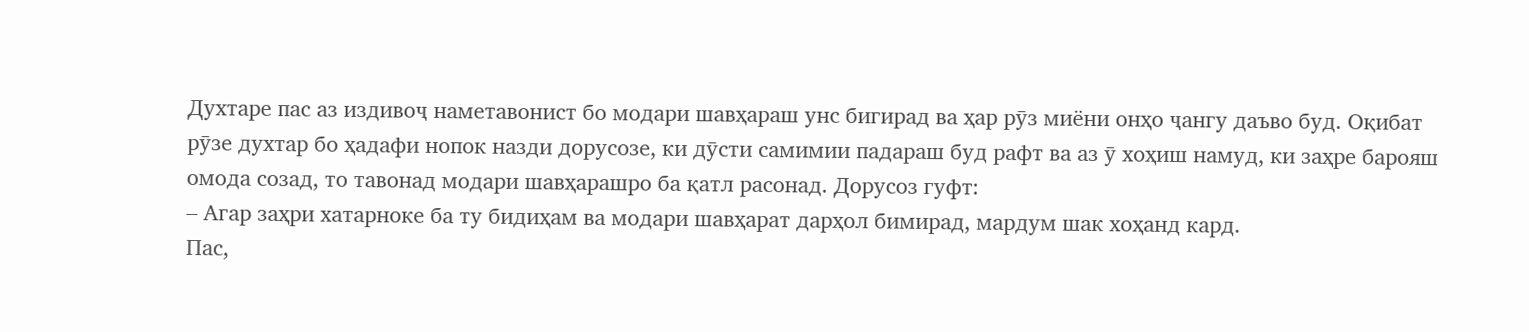Духтаре пас аз издивоҷ наметавонист бо модари шавҳараш унс бигирад ва ҳар рӯз миёни онҳо ҷангу даъво буд. Оқибат рӯзе духтар бо ҳадафи нопок назди дорусозе, ки дӯсти самимии падараш буд рафт ва аз ӯ хоҳиш намуд, ки заҳре барояш омода созад, то тавонад модари шавҳарашро ба қатл расонад. Дорусоз гуфт:
– Агар заҳри хатарноке ба ту бидиҳам ва модари шавҳарат дарҳол бимирад, мардум шак хоҳанд кард.
Пас,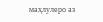маҳлулеро аз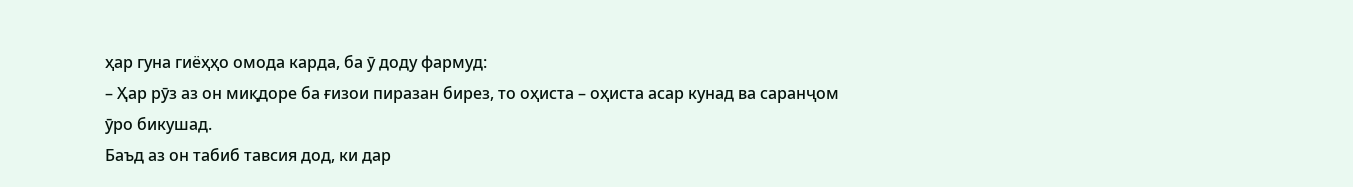ҳар гуна гиёҳҳо омода карда, ба ӯ доду фармуд:
– Ҳар рӯз аз он миқдоре ба ғизои пиразан бирез, то оҳиста – оҳиста асар кунад ва саранҷом ӯро бикушад.
Баъд аз он табиб тавсия дод, ки дар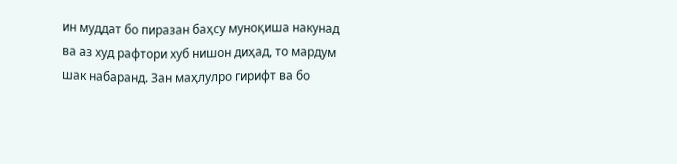ин муддат бо пиразан баҳсу муноқиша накунад ва аз худ рафтори хуб нишон диҳад, то мардум шак набаранд. Зан маҳлулро гирифт ва бо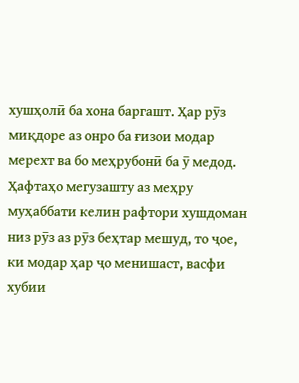хушҳолӣ ба хона баргашт. Ҳар рӯз миқдоре аз онро ба ғизои модар мерехт ва бо меҳрубонӣ ба ӯ медод. Ҳафтаҳо мегузашту аз меҳру муҳаббати келин рафтори хушдоман низ рӯз аз рӯз беҳтар мешуд, то ҷое, ки модар ҳар ҷо менишаст, васфи хубии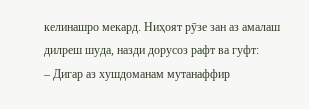келинашро мекард. Ниҳоят рӯзе зан аз амалаш дилреш шуда, назди дорусоз рафт ва гуфт:
– Дигар аз хушдоманам мутанаффир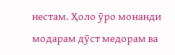нестам. Ҳоло ӯро монанди модарам дӯст медорам ва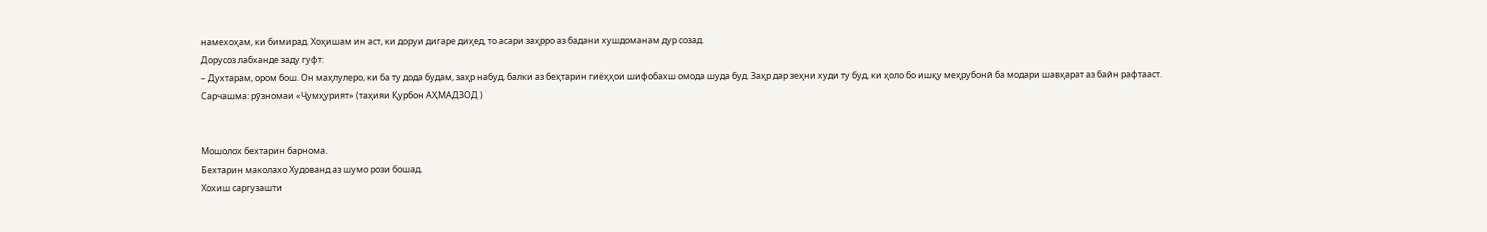намехоҳам, ки бимирад. Хоҳишам ин аст, ки доруи дигаре диҳед, то асари заҳрро аз бадани хушдоманам дур созад.
Дорусоз лабханде заду гуфт:
– Духтарам, ором бош. Он маҳлулеро, ки ба ту дода будам, заҳр набуд, балки аз беҳтарин гиёҳҳои шифобахш омода шуда буд. Заҳр дар зеҳни худи ту буд, ки ҳоло бо ишқу меҳрубонӣ ба модари шавҳарат аз байн рафтааст.
Сарчашма: рӯзномаи «Ҷумҳурият» (таҳияи Қурбон АҲМАДЗОД )


Мошолох бехтарин барнома.
Бехтарин маколахо Худованд аз шумо рози бошад.
Хохиш саргузашти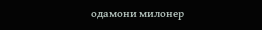одамони милонер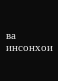ва инсонхои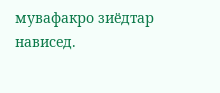мувафакро зиёдтар нависед.